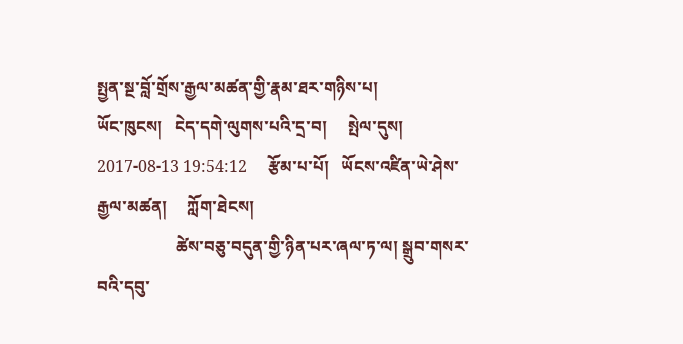སྤྱན་སྔ་བློ་གྲོས་རྒྱལ་མཚན་གྱི་རྣམ་ཐར་གཉིས་པ།
ཡོང་ཁུངས།   ངེད་དགེ་ལུགས་པའི་དྲ་བ།     སྤེལ་དུས།  2017-08-13 19:54:12     རྩོམ་པ་པོ།   ཡོངས་འཛིན་ཡེ་ཤེས་རྒྱལ་མཚན།     ཀློག་ཐེངས།
                   ཚེས་བཅུ་བདུན་གྱི་ཉིན་པར་ཞལ་ཏ་ལ། སྒྲུབ་གསར་བའི་དབུ་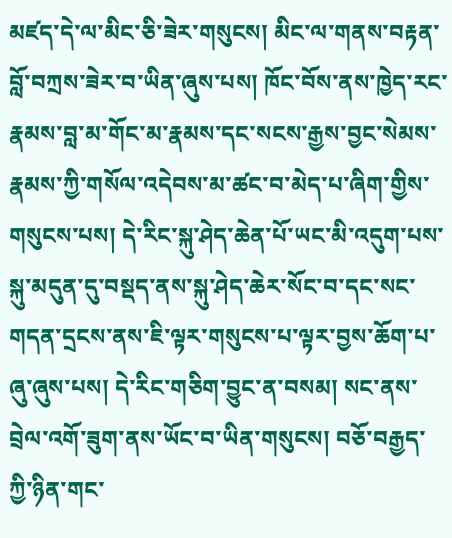མཛད་དེ་ལ་མིང་ཅི་ཟེར་གསུངས། མིང་ལ་གནས་བརྟན་བློ་བཀྲས་ཟེར་བ་ཡིན་ཞུས་པས། ཁོང་བོས་ནས་ཁྱེད་རང་རྣམས་བླ་མ་གོང་མ་རྣམས་དང་སངས་རྒྱས་བྱང་སེམས་རྣམས་ཀྱི་གསོལ་འདེབས་མ་ཚང་བ་མེད་པ་ཞིག་གྱིས་གསུངས་པས། དེ་རིང་སྐུ་ཤེད་ཆེན་པོ་ཡང་མི་འདུག་པས་སྐུ་མདུན་དུ་བསྡད་ནས་སྐུ་ཤེད་ཆེར་སོང་བ་དང་སང་གདན་དྲངས་ནས་ཇི་ལྟར་གསུངས་པ་ལྟར་བྱས་ཆོག་པ་ཞུ་ཞུས་པས། དེ་རིང་གཅིག་བྱུང་ན་བསམ། སང་ནས་བྲེལ་འགོ་ཟུག་ནས་ཡོང་བ་ཡིན་གསུངས། བཅོ་བརྒྱད་ཀྱི་ཉིན་གང་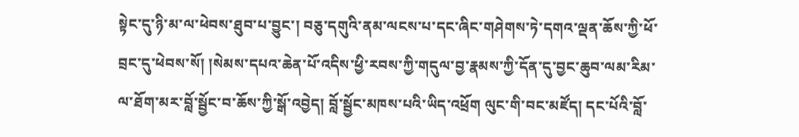སྟེང་དུ་ཉི་མ་ལ་ཕེབས་ཐུབ་པ་བྱུང་། བཅུ་དགུའི་ནམ་ལངས་པ་དང་ཞིང་གཤེགས་ཏེ་དགའ་ལྡན་ཆོས་ཀྱི་ཕོ་བྲང་དུ་ཕེབས་སོ། །སེམས་དཔའ་ཆེན་པོ་འདིས་ཕྱི་རབས་ཀྱི་གདུལ་བྱ་རྣམས་ཀྱི་དོན་དུ་བྱང་ཆུབ་ལམ་རིམ་ལ་ཐོག་མར་བློ་སྦྱོང་བ་ཆོས་ཀྱི་སྒོ་འབྱེད། བློ་སྦྱོང་མཁས་པའི་ཡིད་འཕྲོག ལུང་གི་བང་མཛོད། དང་པོའི་བློ་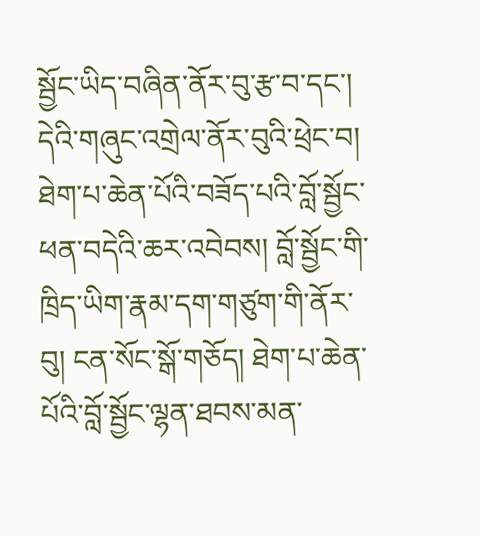སྦྱོང་ཡིད་བཞིན་ནོར་བུ་རྩ་བ་དང་། དེའི་གཞུང་འགྲེལ་ནོར་བུའི་ཕྲེང་བ། ཐེག་པ་ཆེན་པོའི་བཟོད་པའི་བློ་སྦྱོང་ཕན་བདེའི་ཆར་འབེབས། བློ་སྦྱོང་གི་ཁྲིད་ཡིག་རྣམ་དག་གཙུག་གི་ནོར་བུ། ངན་སོང་སྒོ་གཅོད། ཐེག་པ་ཆེན་པོའི་བློ་སྦྱོང་ལྷན་ཐབས་མན་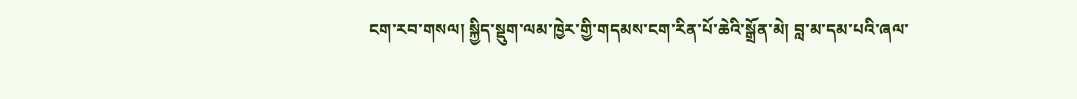ངག་རབ་གསལ། སྐྱིད་སྡུག་ལམ་ཁྱེར་གྱི་གདམས་ངག་རིན་པོ་ཆེའི་སྒྲོན་མེ། བླ་མ་དམ་པའི་ཞལ་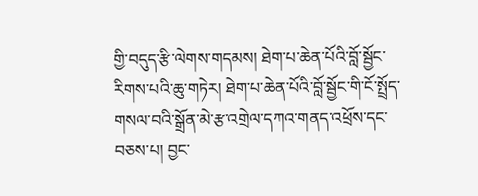གྱི་བདུད་རྩི་ལེགས་གདམས། ཐེག་པ་ཆེན་པོའི་བློ་སྦྱོང་རིགས་པའི་ཆུ་གཏེར། ཐེག་པ་ཆེན་པོའི་བློ་སྦྱོང་གི་ངོ་སྤྲོད་གསལ་བའི་སྒྲོན་མེ་རྩ་འགྲེལ་དཀའ་གནད་འཕྲོས་དང་བཅས་པ། བྱང་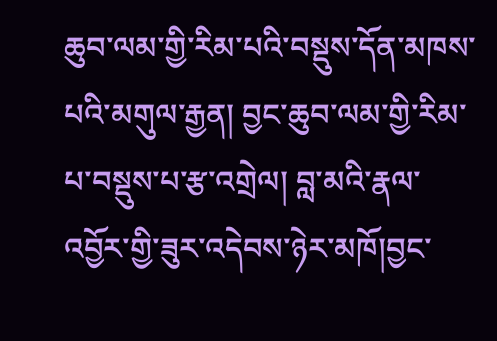ཆུབ་ལམ་གྱི་རིམ་པའི་བསྡུས་དོན་མཁས་པའི་མགུལ་རྒྱན། བྱང་ཆུབ་ལམ་གྱི་རིམ་པ་བསྡུས་པ་རྩ་འགྲེལ། བླ་མའི་རྣལ་འབྱོར་གྱི་ཟུར་འདེབས་ཉེར་མཁོ།བྱང་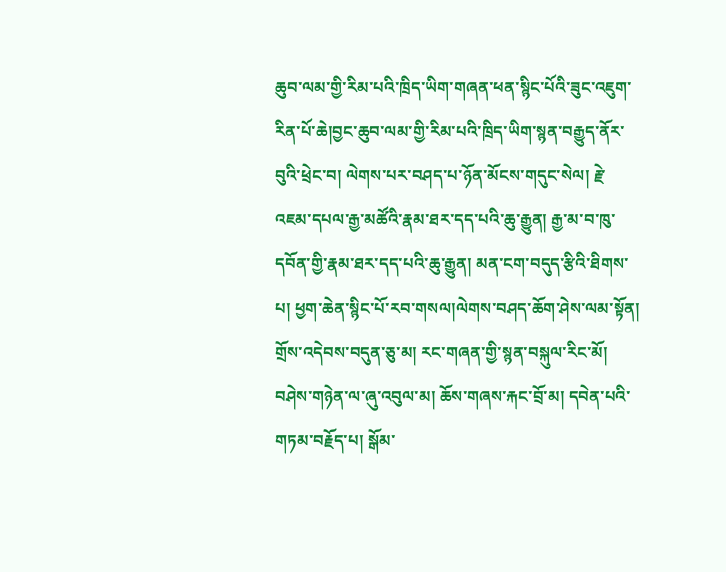ཆུབ་ལམ་གྱི་རིམ་པའི་ཁྲིད་ཡིག་གཞན་ཕན་སྙིང་པོའི་ཟུང་འཇུག་རིན་པོ་ཆེ།བྱང་ཆུབ་ལམ་གྱི་རིམ་པའི་ཁྲིད་ཡིག་སྙན་བརྒྱུད་ནོར་བུའི་ཕྲེང་བ། ལེགས་པར་བཤད་པ་ཉོན་མོངས་གདུང་སེལ། རྗེ་འཇམ་དཔལ་རྒྱ་མཚོའི་རྣམ་ཐར་དད་པའི་ཆུ་རྒྱུན། རྒྱ་མ་བ་ཁུ་དབོན་གྱི་རྣམ་ཐར་དད་པའི་ཆུ་རྒྱུན། མན་ངག་བདུད་རྩིའི་ཐིགས་པ། ཕྱག་ཆེན་སྙིང་པོ་རབ་གསལ།ལེགས་བཤད་ཆོག་ཤེས་ལམ་སྟོན། གྲོས་འདེབས་བདུན་ཅུ་མ། རང་གཞན་གྱི་སྙན་བསྐུལ་རིང་མོ། བཤེས་གཉེན་ལ་ཞུ་འབུལ་མ། ཆོས་གཞས་རྐང་བྲོ་མ། དབེན་པའི་གཏམ་བརྗོད་པ། སྒོམ་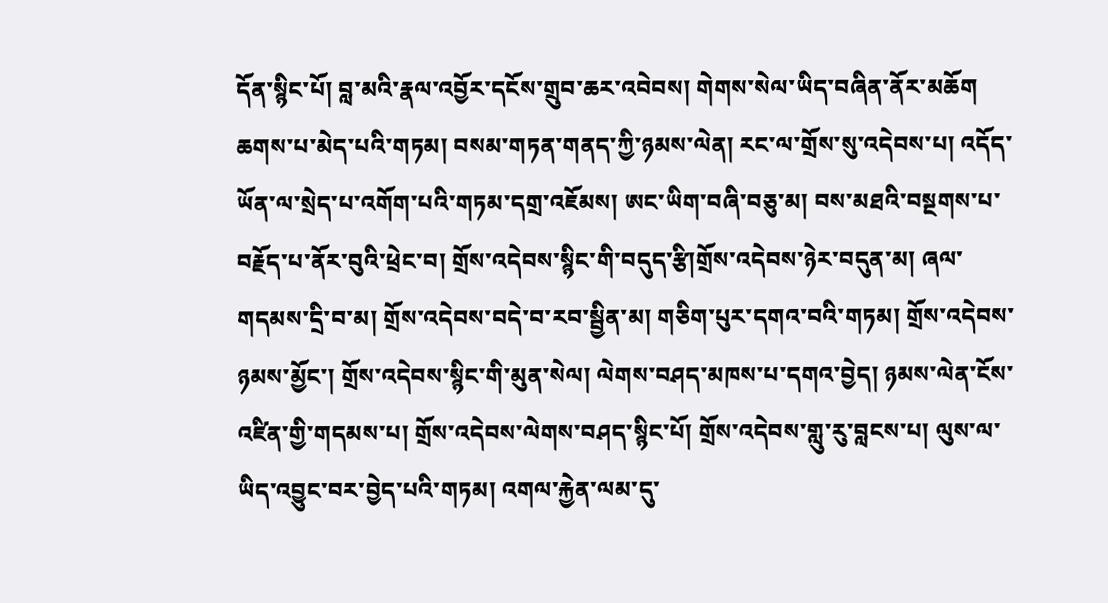དོན་སྙིང་པོ། བླ་མའི་རྣལ་འབྱོར་དངོས་གྲུབ་ཆར་འབེབས། གེགས་སེལ་ཡིད་བཞིན་ནོར་མཆོག ཆགས་པ་མེད་པའི་གཏམ། བསམ་གཏན་གནད་ཀྱི་ཉམས་ལེན། རང་ལ་གྲོས་སུ་འདེབས་པ། འདོད་ཡོན་ལ་སྲེད་པ་འགོག་པའི་གཏམ་དགྲ་འཇོམས། ཨང་ཡིག་བཞི་བཅུ་མ། བས་མཐའི་བསྔགས་པ་བརྗོད་པ་ནོར་བུའི་ཕྲེང་བ། གྲོས་འདེབས་སྙིང་གི་བདུད་རྩི།གྲོས་འདེབས་ཉེར་བདུན་མ། ཞལ་གདམས་དྲི་བ་མ། གྲོས་འདེབས་བདེ་བ་རབ་སྦྱིན་མ། གཅིག་པུར་དགའ་བའི་གཏམ། གྲོས་འདེབས་ཉམས་མྱོང་། གྲོས་འདེབས་སྙིང་གི་མུན་སེལ། ལེགས་བཤད་མཁས་པ་དགའ་བྱེད། ཉམས་ལེན་ངོས་འཛིན་གྱི་གདམས་པ། གྲོས་འདེབས་ལེགས་བཤད་སྙིང་པོ། གྲོས་འདེབས་གླུ་རུ་བླངས་པ། ལུས་ལ་ཡིད་འབྱུང་བར་བྱེད་པའི་གཏམ། འགལ་རྐྱེན་ལམ་དུ་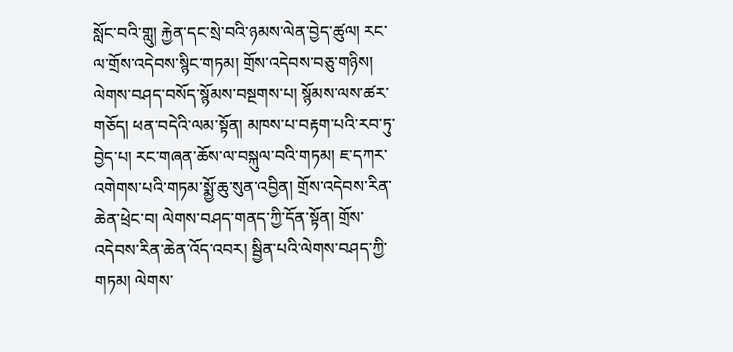སློང་བའི་གླུ། རྐྱེན་དང་སྲེ་བའི་ཉམས་ལེན་བྱེད་ཚུལ། རང་ལ་གྲོས་འདེབས་སྙིང་གཏམ། གྲོས་འདེབས་བཅུ་གཉིས། ལེགས་བཤད་བསོད་སྙོམས་བསྔགས་པ། སྙོམས་ལས་ཚར་གཅོད། ཕན་བདེའི་ལམ་སྟོན། མཁས་པ་བརྟག་པའི་རབ་ཏུ་བྱེད་པ། རང་གཞན་ཆོས་ལ་བསྐུལ་བའི་གཏམ། ཇ་དཀར་འགེགས་པའི་གཏམ་སྨྱོ་ཆུ་སུན་འབྱིན། གྲོས་འདེབས་རིན་ཆེན་ཕྲེང་བ། ལེགས་བཤད་གནད་ཀྱི་དོན་སྟོན། གྲོས་འདེབས་རིན་ཆེན་འོད་འབར། སྦྱིན་པའི་ལེགས་བཤད་ཀྱི་གཏམ། ལེགས་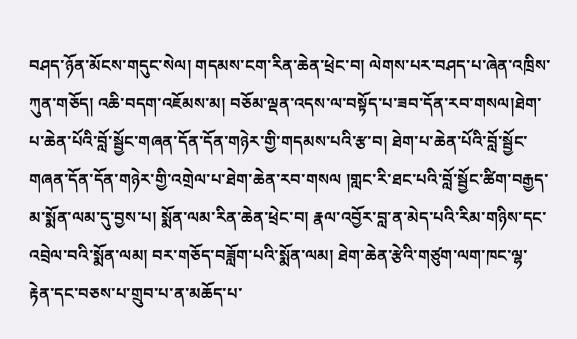བཤད་ཉོན་མོངས་གདུང་སེལ། གདམས་ངག་རིན་ཆེན་ཕྲེང་བ། ལེགས་པར་བཤད་པ་ཞེན་འཁྲིས་ཀུན་གཅོད། འཆི་བདག་འཇོམས་མ། བཅོམ་ལྡན་འདས་ལ་བསྟོད་པ་ཟབ་དོན་རབ་གསལ།ཐེག་པ་ཆེན་པོའི་བློ་སྦྱོང་གཞན་དོན་དོན་གཉེར་གྱི་གདམས་པའི་རྩ་བ། ཐེག་པ་ཆེན་པོའི་བློ་སྦྱོང་གཞན་དོན་དོན་གཉེར་གྱི་འགྲེལ་པ་ཐེག་ཆེན་རབ་གསལ །གླང་རི་ཐང་པའི་བློ་སྦྱོང་ཚིག་བརྒྱད་མ་སྨོན་ལམ་དུ་བྱས་པ། སྨོན་ལམ་རིན་ཆེན་ཕྲེང་བ། རྣལ་འབྱོར་བླ་ན་མེད་པའི་རིམ་གཉིས་དང་འབྲེལ་བའི་སྨོན་ལམ། བར་གཅོད་བཟློག་པའི་སྨོན་ལམ། ཐེག་ཆེན་རྩེའི་གཙུག་ལག་ཁང་ལྷ་རྟེན་དང་བཅས་པ་གྲུབ་པ་ན་མཆོད་པ་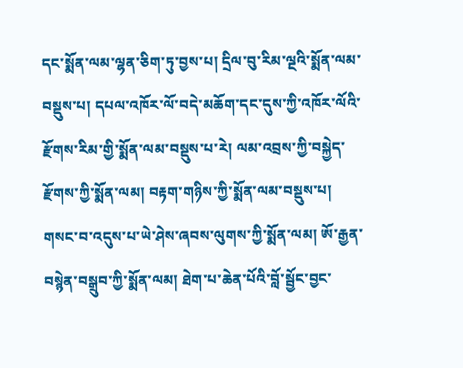དང་སྨོན་ལམ་ལྷན་ཅིག་ཏུ་བྱས་པ། དྲིལ་བུ་རིམ་ལྔའི་སྨོན་ལམ་བསྡུས་པ། དཔལ་འཁོར་ལོ་བདེ་མཆོག་དང་དུས་ཀྱི་འཁོར་ལོའི་རྫོགས་རིམ་གྱི་སྨོན་ལམ་བསྡུས་པ་རེ། ལམ་འབྲས་ཀྱི་བསྐྱེད་རྫོགས་ཀྱི་སྨོན་ལམ། བརྟག་གཉིས་ཀྱི་སྨོན་ལམ་བསྡུས་པ། གསང་བ་འདུས་པ་ཡེ་ཤེས་ཞབས་ལུགས་ཀྱི་སྨོན་ལམ། ཨོ་རྒྱན་བསྙེན་བསྒྲུབ་ཀྱི་སྨོན་ལམ། ཐེག་པ་ཆེན་པོའི་བློ་སྦྱོང་བྱང་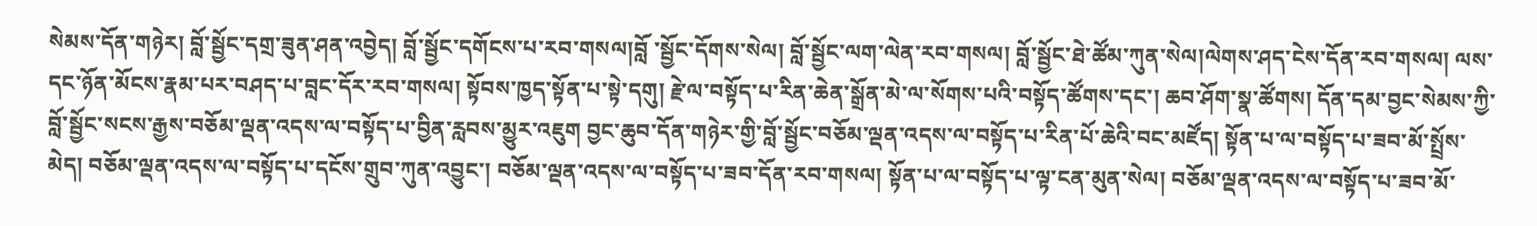སེམས་དོན་གཉེར། བློ་སྦྱོང་དགྲ་ཟུན་ཤན་འབྱེད། བློ་སྦྱོང་དགོངས་པ་རབ་གསལ།བློ ་སྦྱོང་དོགས་སེལ། བློ་སྦྱོང་ལག་ལེན་རབ་གསལ། བློ་སྦྱོང་ཐེ་ཚོམ་ཀུན་སེལ།ལེགས་ཤད་ངེས་དོན་རབ་གསལ། ལས་དང་ཉོན་མོངས་རྣམ་པར་བཤད་པ་བླང་དོར་རབ་གསལ། སྟོབས་ཁྱད་སྟོན་པ་སྟེ་དགུ། རྗེ་ལ་བསྟོད་པ་རིན་ཆེན་སྒྲོན་མེ་ལ་སོགས་པའི་བསྟོད་ཚོགས་དང་། ཆབ་ཤོག་སྣ་ཚོགས། དོན་དམ་བྱང་སེམས་ཀྱི་བློ་སྦྱོང་སངས་རྒྱས་བཅོམ་ལྡན་འདས་ལ་བསྟོད་པ་བྱིན་རླབས་མྱུར་འཇུག བྱང་ཆུབ་དོན་གཉེར་གྱི་བློ་སྦྱོང་བཅོམ་ལྡན་འདས་ལ་བསྟོད་པ་རིན་པོ་ཆེའི་བང་མཛོད། སྟོན་པ་ལ་བསྟོད་པ་ཟབ་མོ་སྤྲོས་མེད། བཅོམ་ལྡན་འདས་ལ་བསྟོད་པ་དངོས་གྲུབ་ཀུན་འབྱུང་། བཅོམ་ལྡན་འདས་ལ་བསྟོད་པ་ཟབ་དོན་རབ་གསལ། སྟོན་པ་ལ་བསྟོད་པ་ལྟ་ངན་མུན་སེལ། བཅོམ་ལྡན་འདས་ལ་བསྟོད་པ་ཟབ་མོ་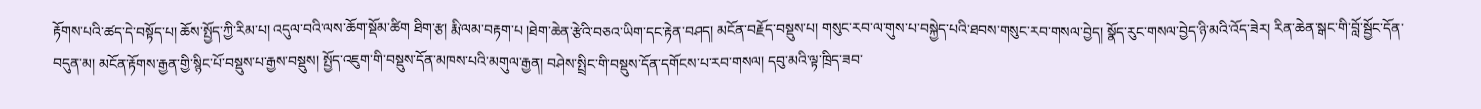རྟོགས་པའི་ཚད་དེ་བསྟོད་པ། ཆོས་སྤྱོད་ཀྱི་རིམ་པ། འདུལ་བའི་ལས་ཆོག་སྡོམ་ཚིག ཐིག་རྩ། རྨི་ལམ་བརྟག་པ །ཐེག་ཆེན་རྩེའི་བཅའ་ཡིག་དང་རྟེན་བཤད། མངོན་བརྗོད་བསྡུས་པ། གསུང་རབ་ལ་གུས་པ་བསྐྱེད་པའི་ཐབས་གསུང་རབ་གསལ་བྱེད། སྣོད་རུང་གསལ་བྱེད་ཉི་མའི་འོད་ཟེར། རིན་ཆེན་སྒང་གི་བློ་སྦྱོང་དོན་བདུན་མ། མངོན་རྟོགས་རྒྱན་གྱི་སྙིང་པོ་བསྡུས་པ་རྒྱས་བསྡུས། སྤྱོད་འཇུག་གི་བསྡུས་དོན་མཁས་པའི་མགུལ་རྒྱན། བཤེས་སྤྲིང་གི་བསྡུས་དོན་དགོངས་པ་རབ་གསལ། དབུ་མའི་ལྟ་ཁྲིད་ཟབ་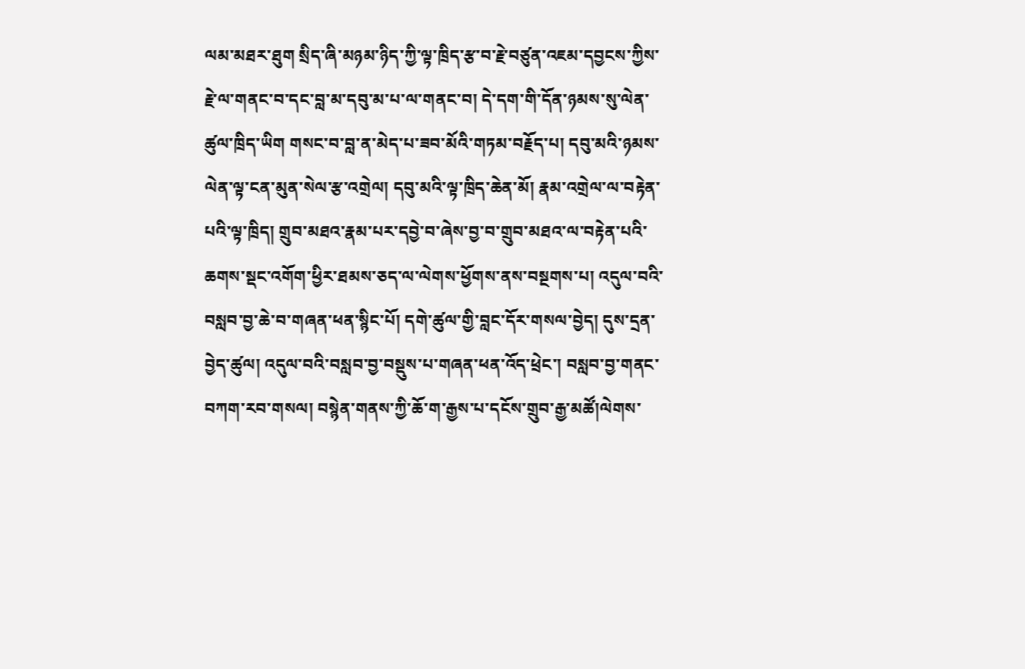ལམ་མཐར་ཐུག སྲིད་ཞི་མཉམ་ཉིད་ཀྱི་ལྟ་ཁྲིད་རྩ་བ་རྗེ་བཙུན་འཇམ་དབྱངས་ཀྱིས་རྗེ་ལ་གནང་བ་དང་བླ་མ་དབུ་མ་པ་ལ་གནང་བ། དེ་དག་གི་དོན་ཉམས་སུ་ལེན་ཚུལ་ཁྲིད་ཡིག གསང་བ་བླ་ན་མེད་པ་ཟབ་མོའི་གཏམ་བརྗོད་པ། དབུ་མའི་ཉམས་ལེན་ལྟ་ངན་མུན་སེལ་རྩ་འགྲེལ། དབུ་མའི་ལྟ་ཁྲིད་ཆེན་མོ། རྣམ་འགྲེལ་ལ་བརྟེན་པའི་ལྟ་ཁྲིད། གྲུབ་མཐའ་རྣམ་པར་དབྱེ་བ་ཞེས་བྱ་བ་གྲུབ་མཐའ་ལ་བརྟེན་པའི་ཆགས་སྡང་འགོག་ཕྱིར་ཐམས་ཅད་ལ་ལེགས་ཕྱོགས་ནས་བསྔགས་པ། འདུལ་བའི་བསླབ་བྱ་ཆེ་བ་གཞན་ཕན་སྙིང་པོ། དགེ་ཚུལ་གྱི་བླང་དོར་གསལ་བྱེད། དུས་དྲན་བྱེད་ཚུལ། འདུལ་བའི་བསླབ་བྱ་བསྡུས་པ་གཞན་ཕན་འོད་ཕྲེང་། བསླབ་བྱ་གནང་བཀག་རབ་གསལ། བསྙེན་གནས་ཀྱི་ཆོ་ག་རྒྱས་པ་དངོས་གྲུབ་རྒྱ་མཚོ།ལེགས་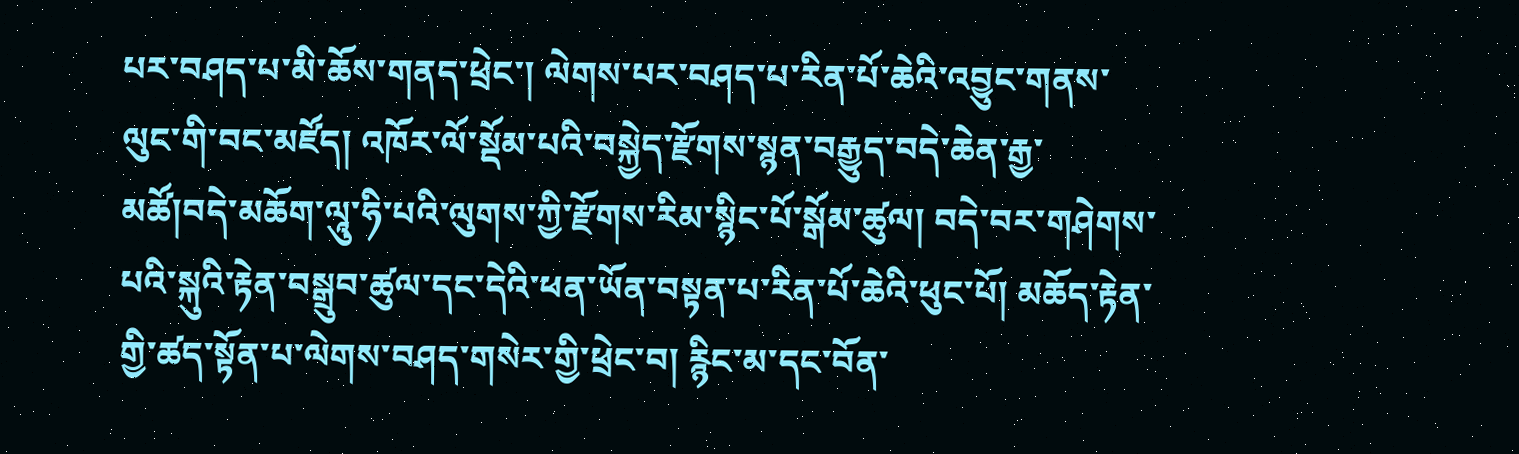པར་བཤད་པ་མི་ཆོས་གནད་ཕྲེང་། ལེགས་པར་བཤད་པ་རིན་པོ་ཆེའི་འབྱུང་གནས་ལུང་གི་བང་མཛོད། འཁོར་ལོ་སྡོམ་པའི་བསྐྱེད་རྫོགས་སྙན་བརྒྱུད་བདེ་ཆེན་རྒྱ་མཚོ།བདེ་མཆོག་ལཱུ་ཧི་པའི་ལུགས་ཀྱི་རྫོགས་རིམ་སྙིང་པོ་སྒོམ་ཚུལ། བདེ་བར་གཤེགས་པའི་སྐུའི་རྟེན་བསྒྲུབ་ཚུལ་དང་དེའི་ཕན་ཡོན་བསྟན་པ་རིན་པོ་ཆེའི་ཕུང་པོ། མཆོད་རྟེན་གྱི་ཚད་སྟོན་པ་ལེགས་བཤད་གསེར་གྱི་ཕྲེང་བ། རྙིང་མ་དང་བོན་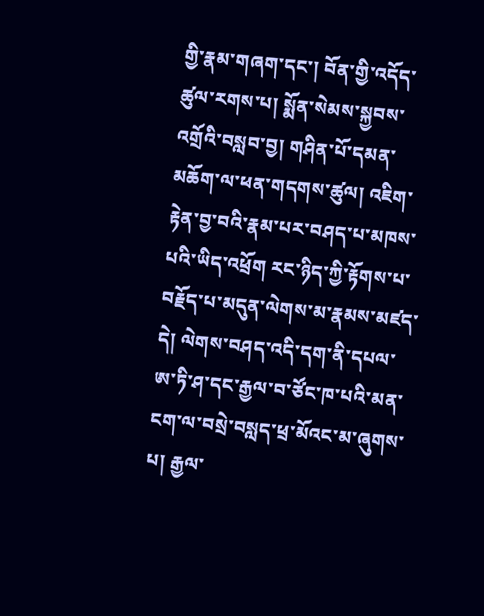གྱི་རྣམ་གཞག་དང་། བོན་གྱི་འདོད་ཚུལ་རགས་པ། སྨོན་སེམས་སྐྱབས་འགྲོའི་བསླབ་བྱ། གཤིན་པོ་དམན་མཆོག་ལ་ཕན་གདགས་ཚུལ། འཇིག་རྟེན་བྱ་བའི་རྣམ་པར་བཤད་པ་མཁས་པའི་ཡིད་འཕྲོག རང་ཉིད་ཀྱི་རྟོགས་པ་བརྗོད་པ་མདུན་ལེགས་མ་རྣམས་མཛད་དེ། ལེགས་བཤད་འདི་དག་ནི་དཔལ་ཨ་ཏི་ཤ་དང་རྒྱལ་བ་ཙོང་ཁ་པའི་མན་ངག་ལ་བསྲེ་བསླད་ཕྲ་མོའང་མ་ཞུགས་པ། རྒྱལ་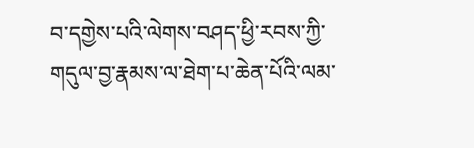བ་དགྱེས་པའི་ལེགས་བཤད་ཕྱི་རབས་ཀྱི་གདུལ་བྱ་རྣམས་ལ་ཐེག་པ་ཆེན་པོའི་ལམ་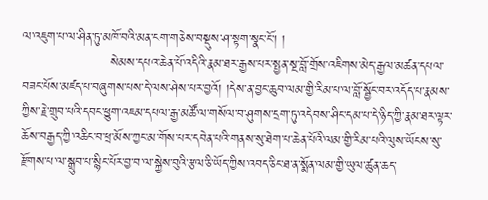ལ་འཇུག་པ་ལ་ཤིན་ཏུ་མཁོ་བའི་མན་ངག་གཅེས་བསྡུས་ཤ་སྟག་སྣང་ངོ་། །
                    སེམས་དཔའ་ཆེན་པོ་འདིའི་རྣམ་ཐར་རྒྱས་པར་སྤྱན་སྔ་བློ་གྲོས་འཇིགས་མེད་རྒྱལ་མཚན་དཔལ་བཟང་པོས་མཛད་པ་བཞུགས་པས་དེ་ལས་ཤེས་པར་བྱའོ། །དེས་ན་བྱང་ཆུབ་ལམ་གྱི་རིམ་པ་ལ་བློ་སྦྱོང་བར་འདོད་པ་རྣམས་ཀྱིས་རྗེ་གྲུབ་པའི་དབང་ཕྱུག་འཇམ་དཔལ་རྒྱ་མཚོ་ལ་གསོལ་བ་ཤུགས་དྲག་ཏུ་འདེབས་ཤིང་དམ་པ་དེ་ཉིད་ཀྱི་རྣམ་ཐར་ལྟར་ཆོས་བརྒྱད་ཀྱི་འཆིང་བ་ཕྲ་མོས་ཀྱང་མ་གོས་པར་དབེན་པའི་གནས་སུ་ཐེག་པ་ཆེན་པོའི་ལམ་གྱི་རིམ་པའི་ལུས་ཡོངས་སུ་རྫོགས་པ་ལ་སྒྲུབ་པ་སྙིང་པོར་བྱ་བ་ལ་སྐྱེས་བུའི་རྩལ་ཅི་ཡོད་ཀྱིས་འབད་ཅིང་ཐ་ན་སྨོན་ལམ་གྱི་ཡུལ་ཚུན་ཆད་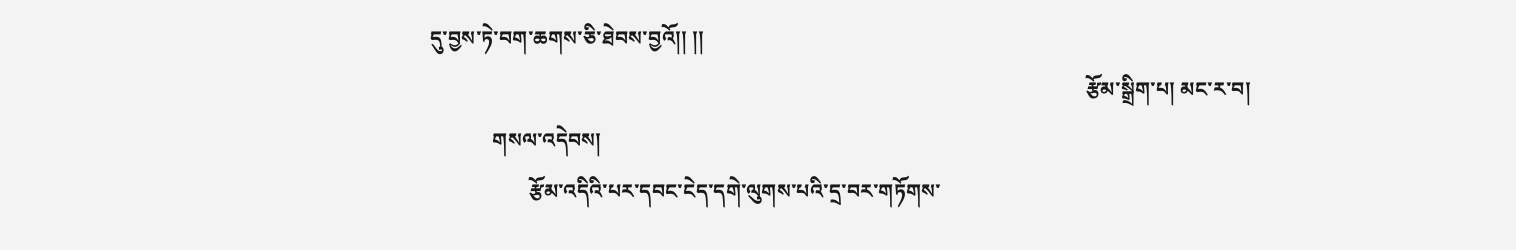དུ་བྱས་ཏེ་བག་ཆགས་ཅི་ཐེབས་བྱའོ།། །།
                                                                                                                              རྩོམ་སྒྲིག་པ། མང་ར་བ།
            གསལ་འདེབས།
                   རྩོམ་འདིའི་པར་དབང་ངེད་དགེ་ལུགས་པའི་དྲ་བར་གཏོགས་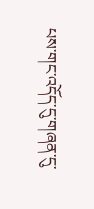པས་གང་འདོད་དུ་གཞན་དུ་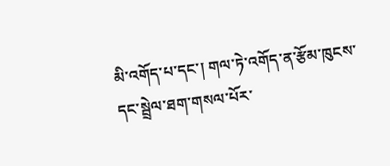མི་འགོད་པ་དང་། གལ་ཏེ་འགོད་ན་རྩོམ་ཁུངས་དང་སྦྲེལ་ཐག་གསལ་པོར་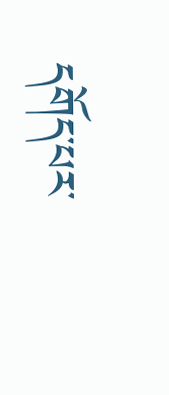དགོད་པར་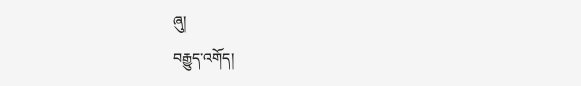ཞུ།
བརྒྱུད་འགོད།